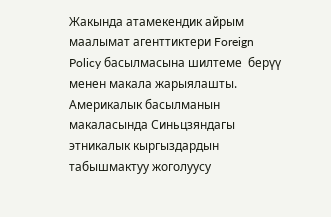Жакында атамекендик айрым маалымат агенттиктери Foreign Policy басылмасына шилтеме  берүү  менен макала жарыялашты. Америкалык басылманын макаласында Синьцзяндагы этникалык кыргыздардын табышмактуу жоголуусу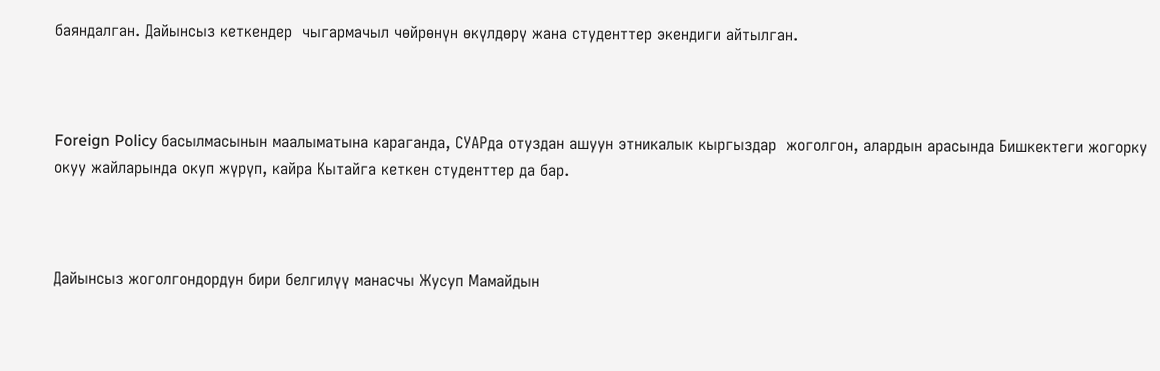баяндалган. Дайынсыз кеткендер  чыгармачыл чөйрөнүн өкүлдөрү жана студенттер экендиги айтылган.



Foreign Policy басылмасынын маалыматына караганда, СУАРда отуздан ашуун этникалык кыргыздар  жоголгон, алардын арасында Бишкектеги жогорку окуу жайларында окуп жүрүп, кайра Кытайга кеткен студенттер да бар.



Дайынсыз жоголгондордун бири белгилүү манасчы Жусуп Мамайдын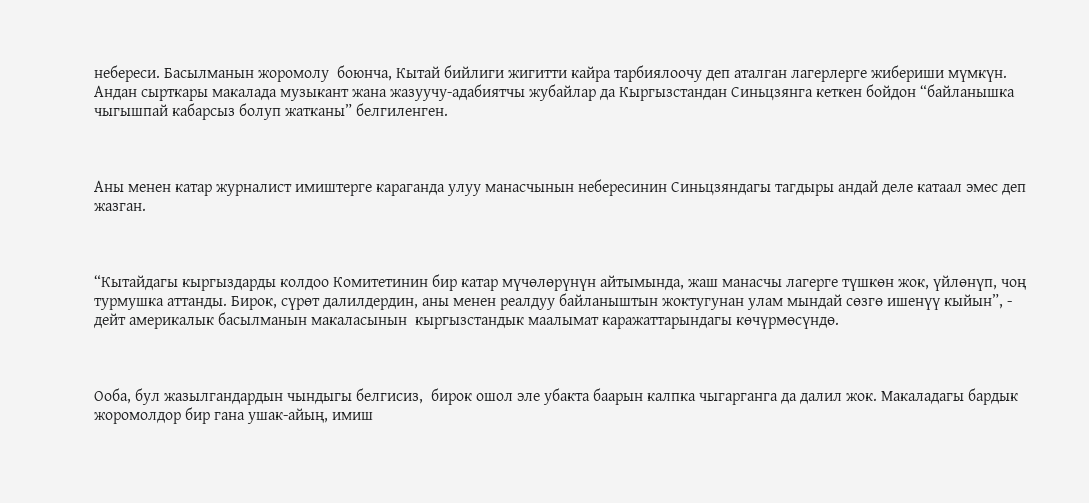небереси. Басылманын жоромолу  боюнча, Кытай бийлиги жигитти кайра тарбиялоочу деп аталган лагерлерге жибериши мүмкүн. Андан сырткары макалада музыкант жана жазуучу-адабиятчы жубайлар да Кыргызстандан Синьцзянга кеткен бойдон “байланышка чыгышпай кабарсыз болуп жатканы” белгиленген.



Аны менен катар журналист имиштерге караганда улуу манасчынын небересинин Синьцзяндагы тагдыры андай деле катаал эмес деп жазган.



“Кытайдагы кыргыздарды колдоо Комитетинин бир катар мүчөлөрүнүн айтымында, жаш манасчы лагерге түшкөн жок, үйлөнүп, чоң турмушка аттанды. Бирок, сүрөт далилдердин, аны менен реалдуу байланыштын жоктугунан улам мындай сөзгө ишенүү кыйын”, - дейт америкалык басылманын макаласынын  кыргызстандык маалымат каражаттарындагы көчүрмөсүндө.



Ооба, бул жазылгандардын чындыгы белгисиз,  бирок ошол эле убакта баарын калпка чыгарганга да далил жок. Макаладагы бардык жоромолдор бир гана ушак-айың, имиш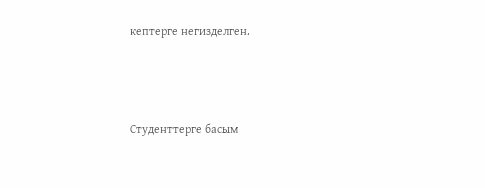кептерге негизделген.



Студенттерге басым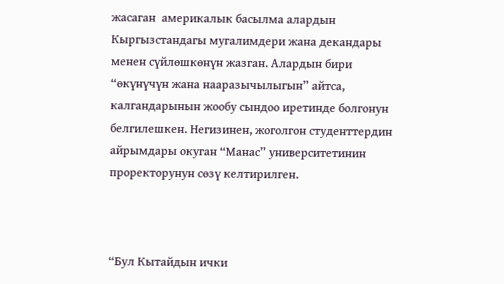жасаган  америкалык басылма алардын Кыргызстандагы мугалимдери жана декандары менен сүйлөшкөнүн жазган. Алардын бири “өкүнүчүн жана нааразычылыгын” айтса, калгандарынын жообу сындоо иретинде болгонун белгилешкен. Негизинен, жоголгон студенттердин айрымдары окуган “Манас” университетинин проректорунун сөзү келтирилген.



“Бул Кытайдын ички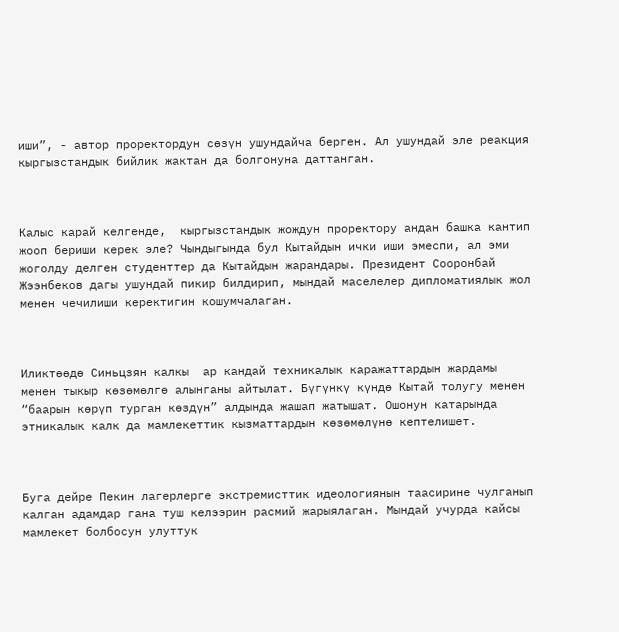иши”, - автор проректордун сөзүн ушундайча берген. Ал ушундай эле реакция кыргызстандык бийлик жактан да болгонуна даттанган.



Калыс карай келгенде,  кыргызстандык жождун проректору андан башка кантип жооп бериши керек эле? Чындыгында бул Кытайдын ички иши эмеспи, ал эми жоголду делген студенттер да Кытайдын жарандары. Президент Сооронбай Жээнбеков дагы ушундай пикир билдирип, мындай маселелер дипломатиялык жол менен чечилиши керектигин кошумчалаган.



Иликтөөдө Синьцзян калкы  ар кандай техникалык каражаттардын жардамы менен тыкыр көзөмөлгө алынганы айтылат. Бүгүнкү күндө Кытай толугу менен “баарын көрүп турган көздүн” алдында жашап жатышат. Ошонун катарында этникалык калк да мамлекеттик кызматтардын көзөмөлүнө кептелишет.



Буга дейре Пекин лагерлерге экстремисттик идеологиянын таасирине чулганып калган адамдар гана туш келээрин расмий жарыялаган. Мындай учурда кайсы мамлекет болбосун улуттук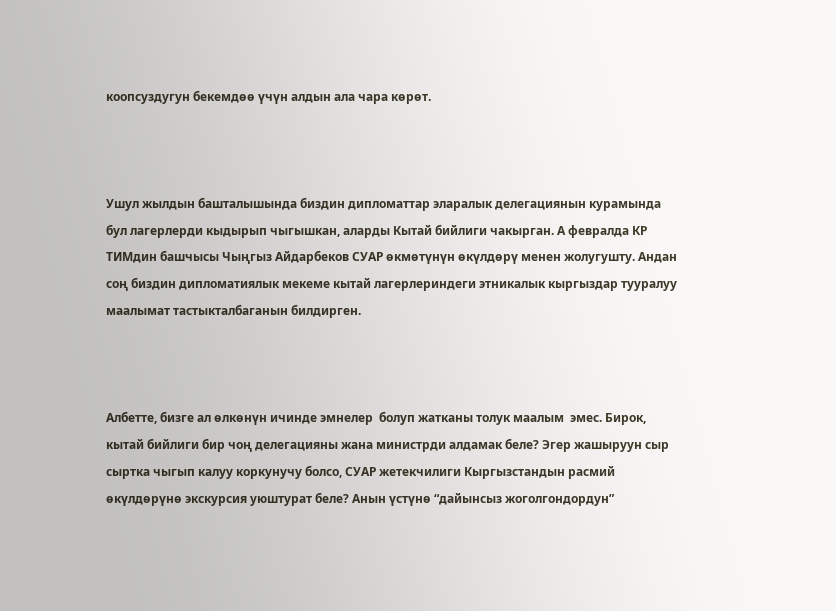коопсуздугун бекемдөө үчүн алдын ала чара көрөт.



Ушул жылдын башталышында биздин дипломаттар эларалык делегациянын курамында бул лагерлерди кыдырып чыгышкан, аларды Кытай бийлиги чакырган. А февралда КР ТИМдин башчысы Чыңгыз Айдарбеков СУАР өкмөтүнүн өкүлдөрү менен жолугушту. Андан соң биздин дипломатиялык мекеме кытай лагерлериндеги этникалык кыргыздар тууралуу маалымат тастыкталбаганын билдирген.



Албетте, бизге ал өлкөнүн ичинде эмнелер  болуп жатканы толук маалым  эмес. Бирок, кытай бийлиги бир чоң делегацияны жана министрди алдамак беле? Эгер жашыруун сыр сыртка чыгып калуу коркунучу болсо, СУАР жетекчилиги Кыргызстандын расмий өкүлдөрүнө экскурсия уюштурат беле? Анын үстүнө “дайынсыз жоголгондордун”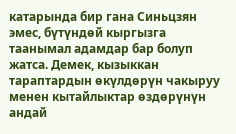катарында бир гана Синьцзян эмес, бүтүндөй кыргызга таанымал адамдар бар болуп жатса. Демек, кызыккан тараптардын өкүлдөрүн чакыруу менен кытайлыктар өздөрүнүн андай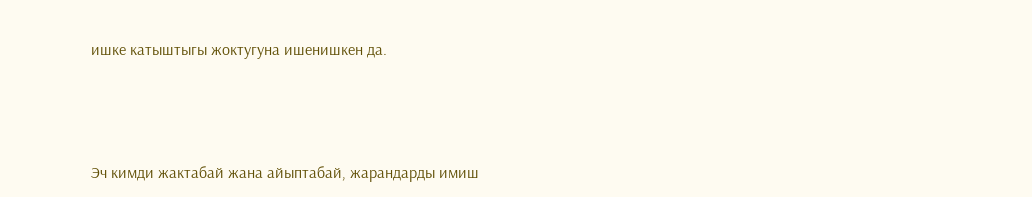ишке катыштыгы жоктугуна ишенишкен да.



Эч кимди жактабай жана айыптабай, жарандарды имиш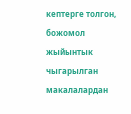кептерге толгон,  божомол  жыйынтык чыгарылган макалалардан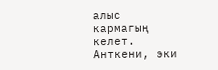алыс кармагың келет. Анткени, эки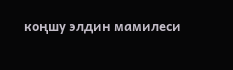коңшу элдин мамилеси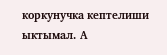коркунучка кептелиши ыктымал. А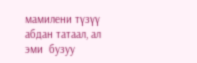мамилени түзүү абдан татаал, ал эми  бузуу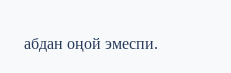абдан оңой эмеспи.